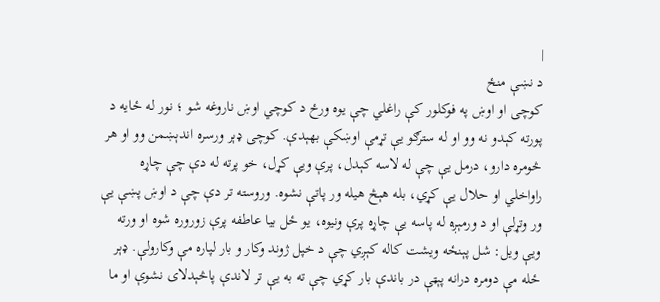|
د نښې منځ
کوچی او اوښ په فوکلور کې راغلي چې يوه ورځ د کوچي اوښ ناروغه شو ؛ نور له ځايه د پورته کېدو نه وو او له سترګو يې تړمې اوښکې بهېدې. کوچی ډېر ورسره اندېښمن وو او هر څومره دارو، درمل يې چې له لاسه کېدل، پرې ويې کړل، خو پرته له دې چې چاړه راواخلي او حلال يې کړي، بله هېڅ هيله ور پاتې نشوه. وروسته تر دې چې د اوښ پښې يې ور وتړلې او د ورمېږه له پاسه يې چاړه پرې ونيوه، يو ځل بيا عاطفه پرې زوروره شوه او ورته ويې ويل: شل پېنځه ويشت کاله کېږي چې د خپل ژوند وکار و بار لپاره مې وکارولې. ډېر ځله مې دومره درانه پېټې در باندې بار کړي چې ته به يې تر لاندې پاڅېدلای نشوې او ما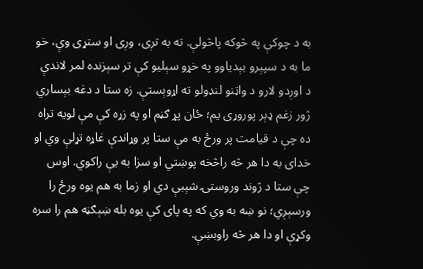به د چوکې په څوکه پاڅولې. ته به تږی، وږی او ستړی وې، خو ما به د سپېرو بېدياوو په خړو سېليو کې تر سېزنده لمر لاندې د اوږدو لارو د واټنو لنډولو ته اړوېستې. زه ستا د دغه بېساري ژور زغم ډېر پوروړی يم؛ ځان پړ ګڼم او په زړه کې مې لويه تراه ده چې د قيامت پر ورځ به مې ستا پر وړاندې غاړه تړلې وي او خدای به دا هر څه راڅخه پوښتي او سزا به يې راکوي. اوس چې ستا د ژوند وروستۍ شېبې دي او زما به هم يوه ورځ را ورسېږي؛ نو ښه به وي که په پای کې يوه بله ښېګڼه هم را سره وکړې او دا هر څه راوبښې.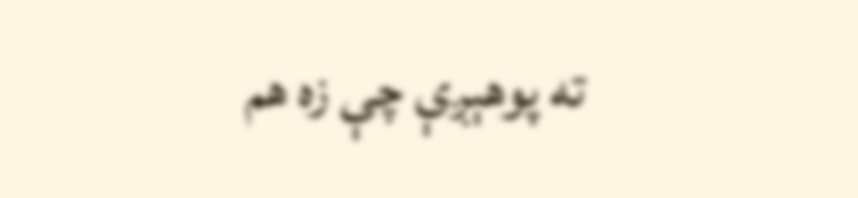ته پوهېږې چې زه هم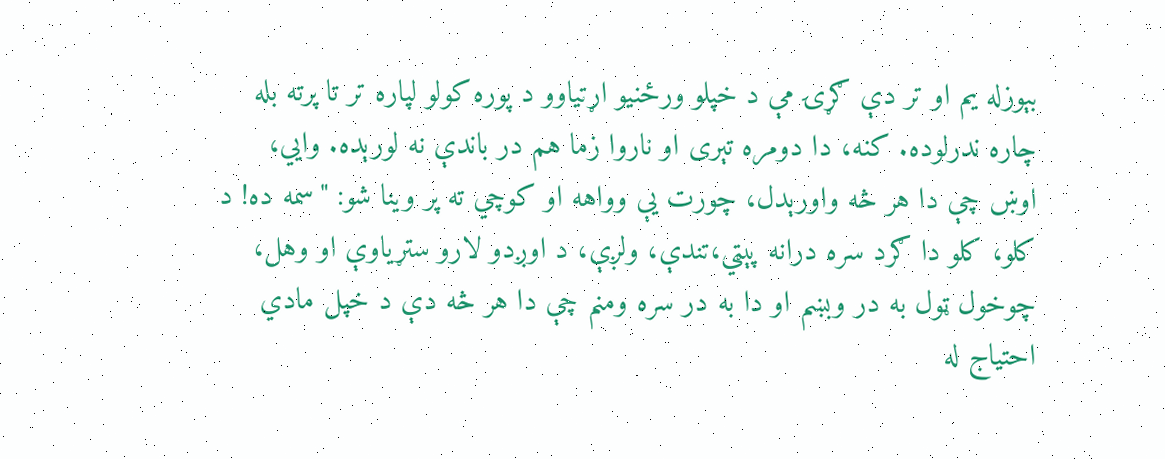بېوزله يم او تر دې ګړۍ مې د خپلو ورځنيو اړتياوو د پوره کولو لپاره تر تا پرته بله چاره ندرلوده. کنه، دا دومره تېری او ناروا زما هم در باندې نه لورېده. وايي، اوښ چې دا هر څه واورېدل، چورت يې وواهه او کوچي ته پر وينا شو: "سمه ده! د کلو، کلو دا ګرد سره درانه پېټي،تندې، ولږې، د اوږدو لارو ستړياوې او وهل، چوخول ټول به در وبښم او دا به در سره ومنم چې دا هر څه دې د خپل مادي احتياج له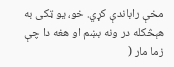مخې راباندې کړي. خو، يو ټکی به هېڅکله در ونه بښم او هغه دا چې زما مار (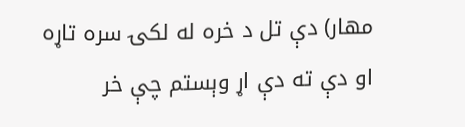مهار) دې تل د خره له لکۍ سره تاړه او دې ته دې اړ وېستم چې خر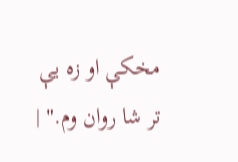مخکې او زه يې تر شا روان وم." |